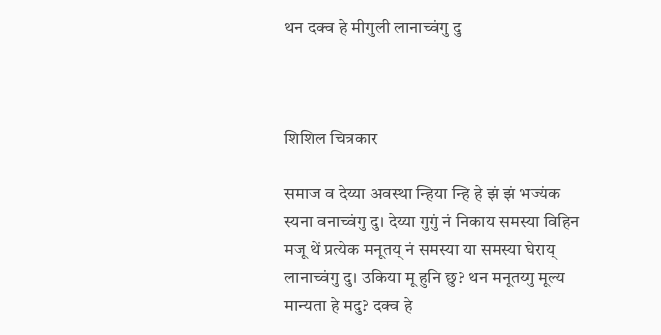थन दक्व हे मीगुली लानाच्वंगु दु



शिशिल चित्रकार

समाज व देय्या अवस्था न्हिया न्हि हे झं झं भज्यंक स्यना वनाच्वंगु दु। देय्या गुगुं नं निकाय समस्या विहिन मजू थें प्रत्येक मनूतय् नं समस्या या समस्या घेराय् लानाच्वंगु दु। उकिया मू हुनि छु? थन मनूतय्गु मूल्य मान्यता हे मदु? दक्व हे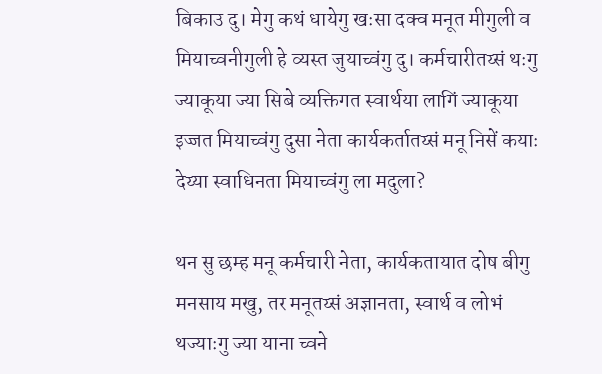बिकाउ दु। मेगु कथं धायेगु खःसा दक्व मनूत मीगुली व मियाच्वनीगुली हे व्यस्त जुयाच्वंगु दु। कर्मचारीतय्सं थःगु ज्याकूया ज्या सिबे व्यक्तिगत स्वार्थया लागिं ज्याकूया इज्जत मियाच्वंगु दुसा नेता कार्यकर्तातय्सं मनू निसें कयाः देय्या स्वाधिनता मियाच्वंगु ला मदुला?

थन सु छम्ह मनू कर्मचारी नेता, कार्यकतायात दोष बीगु मनसाय मखु, तर मनूतय्सं अज्ञानता, स्वार्थ व लोभं थज्याःगु ज्या याना च्वने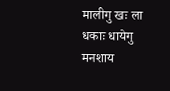मालीगु खः ला धकाः धायेगु मनशाय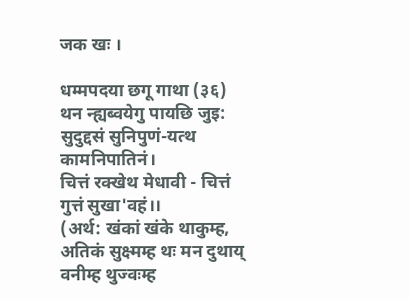जक खः ।

धम्मपदया छगू गाथा (३६) थन न्ह्यब्वयेगु पायछि जुइ:
सुदुद्दसं सुनिपुणं-यत्थ कामनिपातिनं।
चित्तं रक्खेथ मेधावी - चित्तं गुत्तं सुखा'वहं।।
(अर्थ: खंकां खंके थाकुम्ह, अतिकं सुक्ष्मम्ह थः मन दुथाय् वनीम्ह थुज्वःम्ह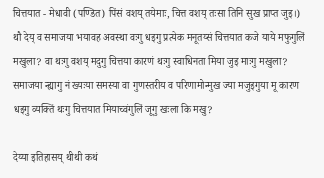चित्तयात - मेधावी (पण्डित) पिंसं वशय् तयेमाः, चित्त वशय् तःसा तिनि सुख प्राप्त जुइ।)
थौ देय् व समाजया भयावह अवस्था वःगु धइगु प्रत्येक मनूतय्सं चित्तयात कजे याये मफुगुलिं मखुला? वा थःगु वशय् मदुगु चित्तया कारणं थःगु स्वाधिनता मिया जुइ माःगु मखुला? समाजया न्ह्यागु नं ख्यःया समस्या वा गुणस्तरीय व परिणामोन्मुख ज्या मजुइगुया मू कारण धइगु व्यक्तिं थःगु चित्तयात मियाच्वंगुलिं जूगु खःला कि मखु?

देय्या इतिहासय् थीथी कथं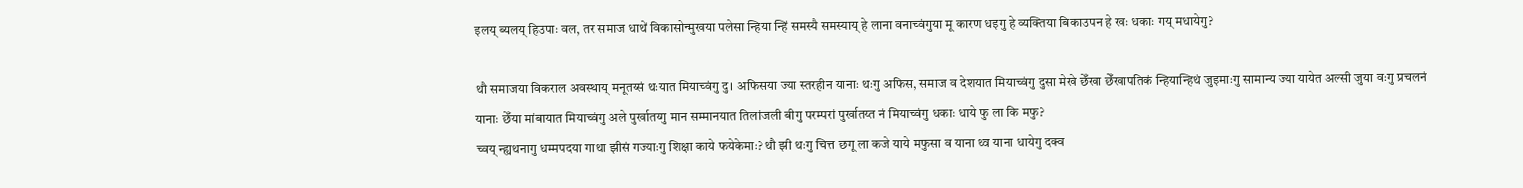इलय् ब्यलय् हिउपाः वल, तर समाज धाथें विकासोन्मुखया पलेसा न्हिया न्हिं समस्यै समस्याय् हे लाना वनाच्वंगुया मू कारण धइगु हे व्यक्तिया बिकाउपन हे खः धकाः गय् मधायेगु?

थौ समाजया विकराल अवस्थाय् मनूतय्सं थःयात मियाच्वंगु दु। अफिसया ज्या स्तरहीन यानाः थःगु अफिस, समाज व देशयात मियाच्वंगु दुसा मेखे छेँखा छेँखापतिकं न्हियान्हिथं जुइमाःगु सामान्य ज्या यायेत अल्सी जुया वःगु प्रचलनं यानाः छेँया मांबायात मियाच्वंगु अले पुर्खातय्गु मान सम्मानयात तिलांजली बीगु परम्परां पुर्खातय्त नं मियाच्वंगु धकाः धाये फु ला कि मफु?
च्वय् न्ह्यथनागु धम्मपदया गाथा झीसं गज्याःगु शिक्षा काये फयेकेमाः? थौ झी थःगु चित्त छगू ला कजे याये मफुसा व याना थ्व याना धायेगु दक्व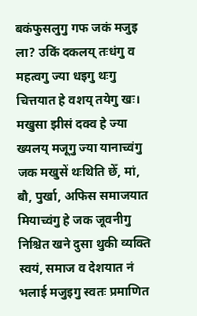बकंफुसलुगु गफ जकं मजुइ ला? उकिं दकलय् तःधंगु व महत्वगु ज्या धइगु थःगु चित्तयात हे वशय् तयेगु खः। मखुसा झीसं दक्व हे ज्या ख्यलय् मजूगु ज्या यानाच्वंगु जक मखुसें थःथिति छेँ, मां, बौ, पुर्खा, अफिस समाजयात मियाच्वंगु हे जक जूवनीगु निश्चित खने दुसा थुकी व्यक्ति स्वयं, समाज व देशयात नं भलाई मजुइगु स्वतः प्रमाणित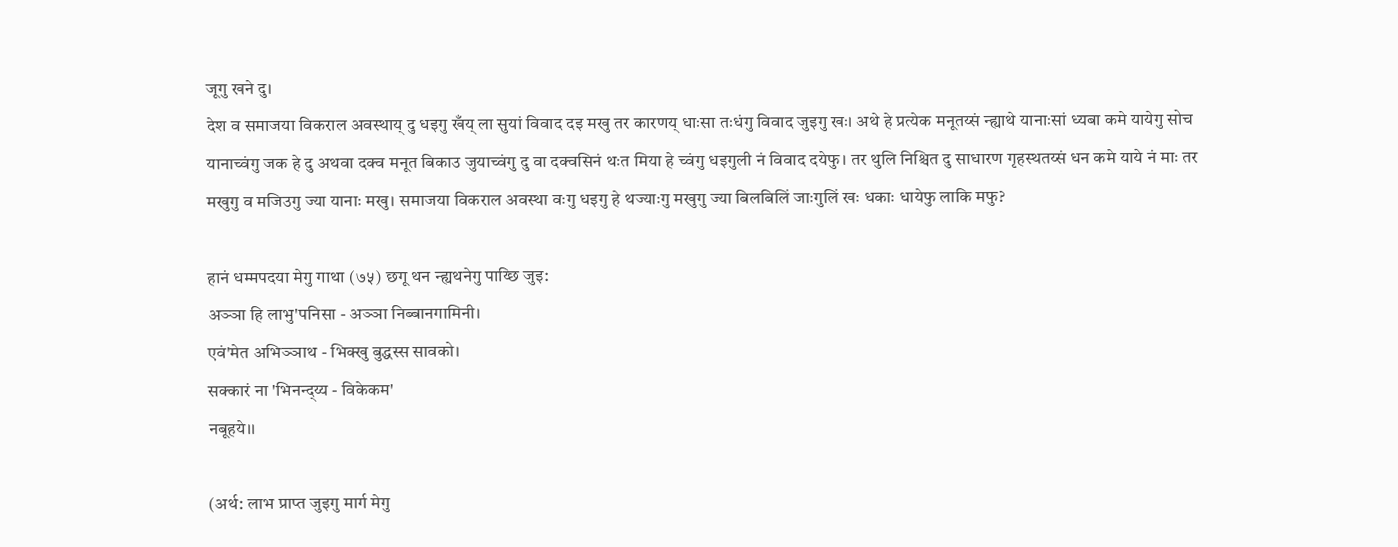जूगु खने दु।
देश व समाजया विकराल अवस्थाय् दु धइगु खँय् ला सुयां विवाद दइ मखु तर कारणय् धाःसा तःधंगु विवाद जुइगु खः। अथे हे प्रत्येक मनूतय्सं न्ह्याथे यानाःसां ध्यबा कमे यायेगु सोच यानाच्वंगु जक हे दु अथवा दक्व मनूत बिकाउ जुयाच्वंगु दु वा दक्वसिनं थःत मिया हे च्वंगु धइगुली नं विवाद दयेफु। तर थुलि निश्चित दु साधारण गृहस्थतय्सं धन कमे याये नं माः तर मखुगु व मजिउगु ज्या यानाः मखु। समाजया विकराल अवस्था वःगु धइगु हे थज्याःगु मखुगु ज्या बिलबिलिं जाःगुलिं खः धकाः धायेफु लाकि मफु?

हानं धम्मपदया मेगु गाथा (७५) छगू थन न्ह्यथनेगु पाय्छि जुइ:
अञ्ञा हि लाभु'पनिसा - अञ्ञा निब्बानगामिनी।
एवं'मेत अभिञ्ञाथ - भिक्खु बुद्धस्स सावको।
सक्कारं ना 'भिनन्द्य्य - विकेकम'
नबूहये।।

(अर्थ: लाभ प्राप्त जुइगु मार्ग मेगु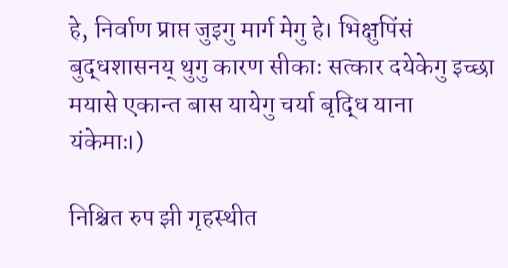हे, निर्वाण प्राप्त जुइगु मार्ग मेगु हे। भिक्षुपिंसं बुद्धशासनय् थुगु कारण सीकाः सत्कार दयेकेगु इच्छा मयासे एकान्त बास यायेगु चर्या बृद्धि याना यंकेमाः।)

निश्चित रुप झी गृहस्थीत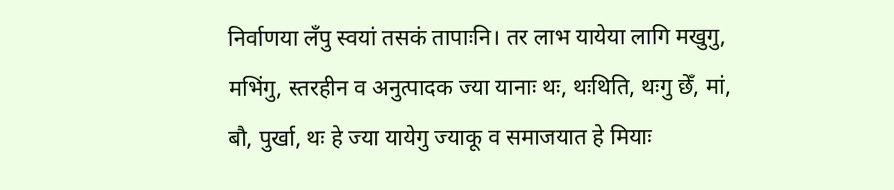निर्वाणया लँपु स्वयां तसकं तापाःनि। तर लाभ यायेया लागि मखुगु, मभिंगु, स्तरहीन व अनुत्पादक ज्या यानाः थः, थःथिति, थःगु छेँ, मां, बौ, पुर्खा, थः हे ज्या यायेगु ज्याकू व समाजयात हे मियाः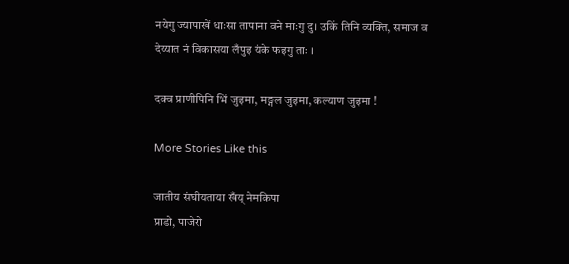नयेगु ज्यापाखें धाःसा तापाना वने माःगु दु। उकिं तिनि व्यक्ति, समाज व देय्यात नं विकासया लँपुइ यंके फइगु ताः ।

दक्व प्राणीपिनि भिं जुइमा, मङ्गल जुइमा, कल्याण जुइमा !

More Stories Like this

जातीय संघीयताया खँय् नेमकिपा
प्राडो, पाजेरो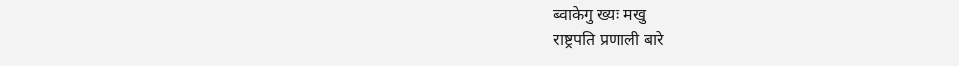ब्वाकेगु ख्यः मखु
राष्ट्रपति प्रणाली बारे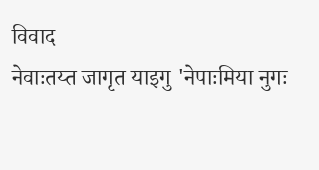विवाद
नेवाःतय्त जागृत याइगु 'नेपाःमिया नुगः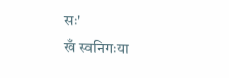सः'
खँ स्वनिगःया